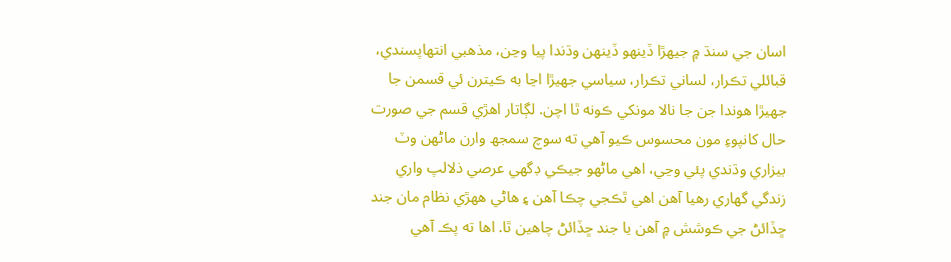اسان جي سنڌ ۾ جيهڙا ڏينهو ڏينهن وڌندا پيا وڃن، مذهبي انتهاپسندي، قبائلي تڪرار، لساني تڪرار، سياسي جهيڙا اڃا به ڪيترن ئي قسمن جا جهيڙا هوندا جن جا نالا مونکي ڪونه ٿا اچن. لڳاتار اهڙي قسم جي صورت حال کانپوءِ مون محسوس ڪيو آهي ته سوچ سمجھ وارن ماڻهن وٽ بيزاري وڌندي پئي وڃي، اهي ماڻهو جيڪي ڊگهي عرصي ذلالپ واري زندگي گهاري رهيا آهن اهي ٿڪجي چڪا آهن ۽ هاڻي ههڙي نظام مان جند ڇڏائڻ جي ڪوشش ۾ آهن يا جند ڇڏائڻ چاهين ٿا. اها ته پڪ آهي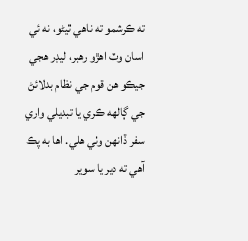ته ڪرشمو ته ناهي ٿيڻو، نه ئي اسان وٽ اهڙو رهبر، ليڊر هجي جيڪو هن قوم جي نظام بدلائڻ جي ڳالهه ڪري يا تبديلي واري سفر ڏانهن وٺي هلي. اها به پڪ آهي ته دير يا سوير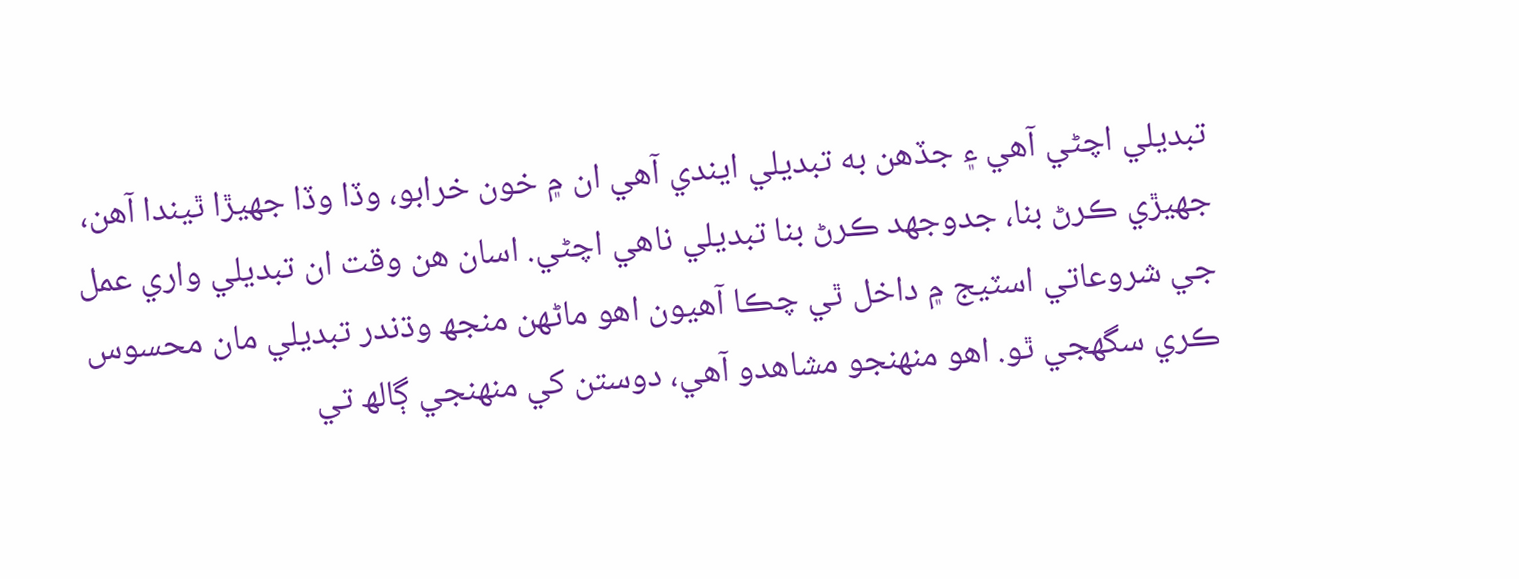تبديلي اچڻي آهي ۽ جڏهن به تبديلي ايندي آهي ان ۾ خون خرابو، وڏا وڏا جهيڙا ٿيندا آهن، جهيڙي ڪرڻ بنا، جدوجهد ڪرڻ بنا تبديلي ناهي اچڻي. اسان هن وقت ان تبديلي واري عمل جي شروعاتي اسٽيج ۾ داخل ٿي چڪا آهيون اهو ماڻهن منجھ وڌندر تبديلي مان محسوس ڪري سگهجي ٿو. اهو منهنجو مشاهدو آهي، دوستن کي منهنجي ڳالھ تي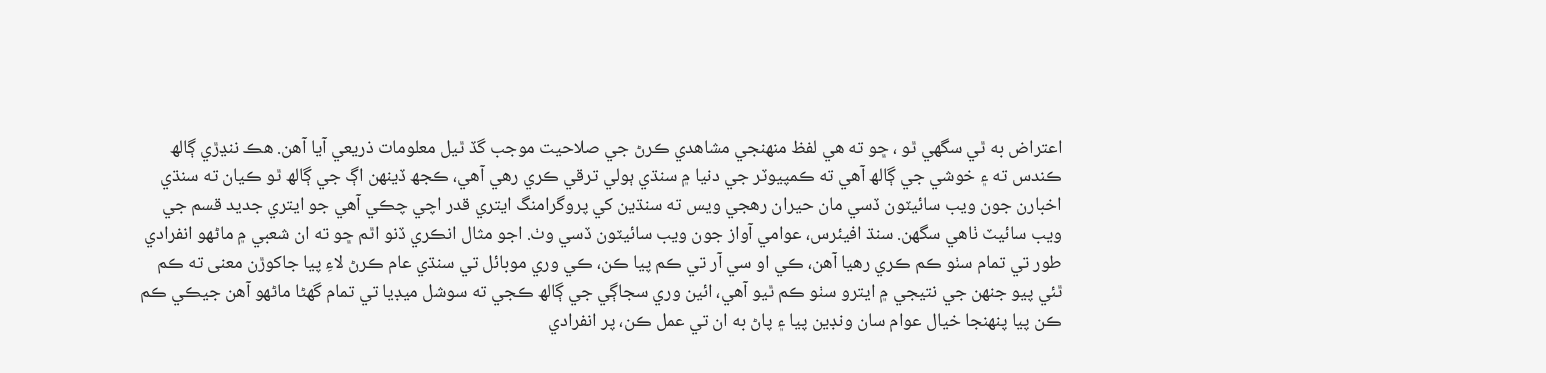اعتراض به ٿي سگهي ٿو ، ڇو ته هي لفظ منهنجي مشاهدي ڪرڻ جي صلاحيت موجب گڏ ٿيل معلومات ذريعي آيا آهن. هڪ ننڍڙي ڳالھ ڪندس ته ۽ خوشي جي ڳالھ آهي ته ڪمپيوٽر جي دنيا ۾ سنڌي ٻولي ترقي ڪري رهي آهي، ڪجھ ڏينهن اڳ جي ڳالھ ٿو ڪيان ته سنڌي اخبارن جون ويب سائيٽون ڏسي مان حيران رهجي ويس ته سنڌين کي پروگرامنگ ايتري قدر اچي چڪي آهي جو ايتري جديد قسم جي ويب سائيٽ ٺاهي سگهن. سنڌ افيئرس، عوامي آواز جون ويب سائيٽون ڏسي وٺ. اجو مثال انڪري ڏنو اٿم ڇو ته ان شعبي ۾ ماڻهو انفرادي طور تي تمام سٺو ڪم ڪري رهيا آهن، ڪي او سي آر تي ڪم پيا ڪن، ڪي وري موبائل تي سنڌي عام ڪرڻ لاءِ پيا جاکوڙن معنى ته ڪم ٿئي پيو جنهن جي نتيجي ۾ ايترو سٺو ڪم ٿيو آهي، ائين وري سجاڳي جي ڳالھ ڪجي ته سوشل ميڊيا تي تمام گهڻا ماڻهو آهن جيڪي ڪم ڪن پيا پنهنجا خيال عوام سان ونڊين پيا ۽ پاڻ به ان تي عمل ڪن، پر انفرادي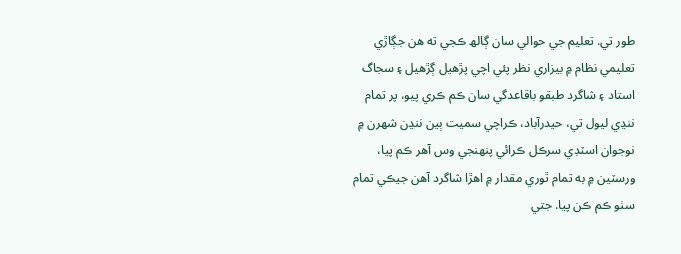طور تي. تعليم جي حوالي سان ڳالھ ڪجي ته هن جڳاڙي تعليمي نظام ۾ بيزاري نظر پئي اچي پڙهيل ڳڙهيل ۽ سجاگ استاد ۽ شاگرد طبقو باقاعدگي سان ڪم ڪري پيو، پر تمام ننڍي ليول تي، حيدرآباد، ڪراچي سميت ٻين ننڍن شهرن ۾ نوجوان اسٽڊي سرڪل ڪرائي پنهنجي وس آهر ڪم پيا، ورسٽين ۾ به تمام ٿوري مقدار ۾ اهڙا شاگرد آهن جيڪي تمام سٺو ڪم ڪن پيا. جتي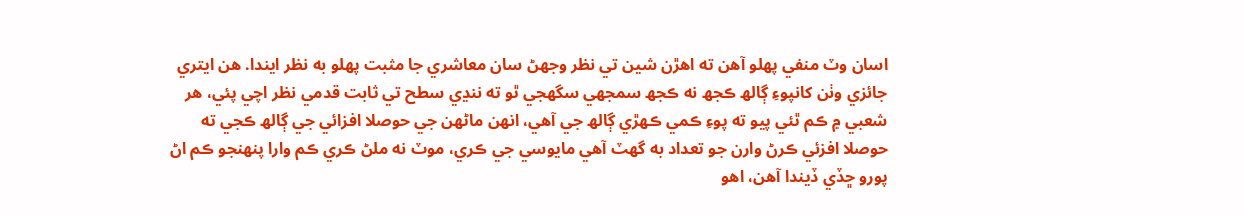اسان وٽ منفي پهلو آهن ته اهڙن شين تي نظر وجهڻ سان معاشري جا مثبت پهلو به نظر ايندا. هن ايتري جائزي وٺن کانپوءِ ڳالھ ڪجھ نه ڪجھ سمجهي سگهجي ٿو ته ننڍي سطح تي ثابت قدمي نظر اچي پئي، هر شعبي ۾ ڪم ٿئي پيو ته پوءِ ڪمي ڪهڙي ڳالھ جي آهي، انهن ماڻهن جي حوصلا افزائي جي ڳالھ ڪجي ته حوصلا افزئي ڪرڻ وارن جو تعداد به گهٽ آهي مايوسي جي ڪري، موٽ نه ملڻ ڪري ڪم وارا پنهنجو ڪم اڻ پورو ڇڏي ڏيندا آهن، اهو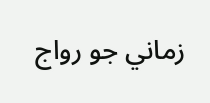زماني جو رواج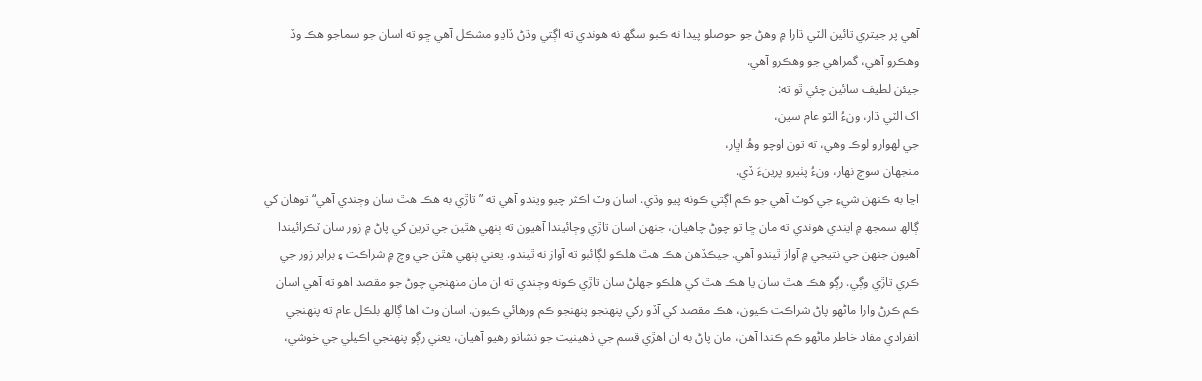آهي پر جيتري تائين الٽي ڌارا ۾ وهڻ جو حوصلو پيدا نه ڪبو سگھ نه هوندي ته اڳتي وڌڻ ڏاڍو مشڪل آهي ڇو ته اسان جو سماجو هڪ وڏ وهڪرو آهي، گمراهي جو وهڪرو آهي.
جيئن لطيف سائين چئي ٿو ته:
اک الٽي ڌار، ونءُ الٽو عام سين،
جي لهوارو لوڪ وهي، ته تون اوچو وھُ اڀار،
منجھان سوچ نهار، ونءُ پٺيرو پرينءَ ڏي.
اڃا به ڪنهن شيءِ جي کوٽ آهي جو ڪم اڳتي ڪونه پيو وڌي. اسان وٽ اڪثر چيو ويندو آهي ته ”تاڙي به هڪ هٿ سان وڄندي آهي“ توهان کي ڳالھ سمجھ ۾ ايندي هوندي ته مان ڇا تو چوڻ چاهيان، جنهن اسان تاڙي وڄائيندا آهيون ته ٻنهي هٿين جي ترين کي پاڻ ۾ زور سان ٽڪرائيندا آهيون جنهن جي نتيجي ۾ آواز ٿيندو آهي. جيڪڏهن هڪ هٿ هلڪو لڳائبو ته آواز نه ٿيندو. يعني ٻنهي هٿن جي وچ ۾ شراڪت ۽ برابر زور جي ڪري تاڙي وڳي. رڳو هڪ هٿ سان يا هڪ هٿ کي هلڪو جهلڻ سان تاڙي ڪونه وڄندي ته ان مان منهنجي چوڻ جو مقصد اهو ته آهي اسان ڪم ڪرڻ وارا ماڻهو پاڻ شراڪت ڪيون، هڪ مقصد کي آڏو رکي پنهنجو پنهنجو ڪم ورهائي ڪيون. اسان وٽ اها ڳالھ بلڪل عام ته پنهنجي انفرادي مفاد خاطر ماڻهو ڪم ڪندا آهن، مان پاڻ به ان اهڙي قسم جي ذهينيت جو نشانو رهيو آهيان، يعني رڳو پنهنجي اڪيلي جي خوشي،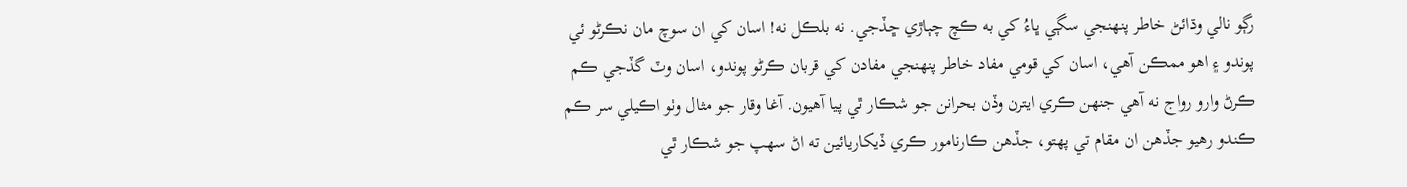رڳو نالي وڌائڻ خاطر پنهنجي سڳي ڀاءُ کي به ڪچ چٻاڙي ڇڏجي. نه بلڪل نه! اسان کي ان سوچ مان نڪرڻو ئي پوندو ۽ اهو ممڪن آهي، اسان کي قومي مفاد خاطر پنهنجي مفادن کي قربان ڪرڻو پوندو، اسان وٽ گڏجي ڪم ڪرڻ وارو رواج نه آهي جنهن ڪري ايترن وڏن بحرانن جو شڪار ٿي پيا آهيون. آغا وقار جو مثال وٺو اڪيلي سر ڪم ڪندو رهيو جڏهن ان مقام تي پهتو، جڏهن ڪارنامور ڪري ڏيکاريائين ته اڻ سهپ جو شڪار ٿي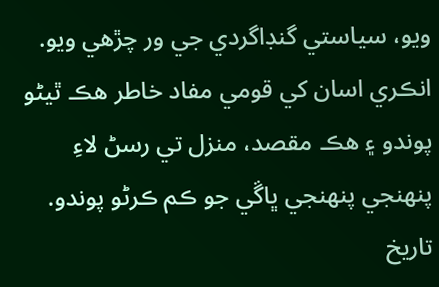ويو، سياستي گنڊاگردي جي ور چڙهي ويو. انڪري اسان کي قومي مفاد خاطر هڪ ٿيڻو پوندو ۽ هڪ مقصد، منزل تي رسڻ لاءِ پنهنجي پنهنجي ڀاڱي جو ڪم ڪرڻو پوندو. تاريخ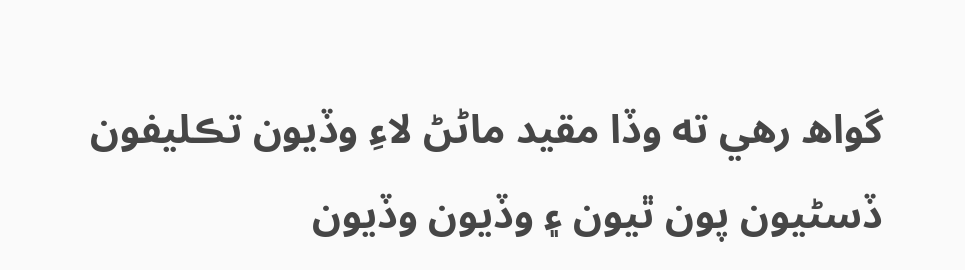گواھ رهي ته وڏا مقيد ماڻڻ لاءِ وڏيون تڪليفون ڏسڻيون پون ٿيون ۽ وڏيون وڏيون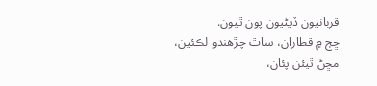قربانيون ڏيڻيون پون ٿيون.
ڇڄ ۾ قطاران، ساٿ چڙهندو لڪئين،
مڇڻ ٿيئن پئان،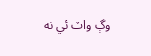وڳ واٽ ئي نه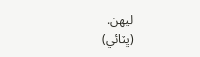ليهن.
(ڀٽائي)